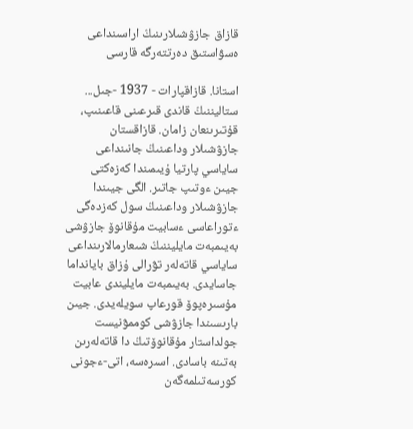قازاق جازۋشىلارىنىڭ اراسىنداعى ەسۋاستىق دەرتتەرگە قارسى

استانا. قازاقپارات - 1937 -جىل... ستاليننىڭ قاندى قىرعىنى قاعىنىپ، قۇتىرىنعان زامان. قازاقستان جازۋشىلار وداعىنىڭ جانىنداعى ساياسي پارتيا ۇيىمىندا كەزەكتى جيىن ءوتىپ جاتىر. الگى جيىندا جازۋشىلار وداعىنىڭ سول كەزدەگى ءتوراعاسى ءسابيت مۇقانوۆ جازۋشى بەيىمبەت مايليننىڭ شىعارمالارىنداعى ساياسي قاتەلەر تۋرالى ۇزاق بايانداما جاسايدى. بەيىمبەت مايليندى عابيت مۇسىرەپوۆ قورعاپ سويلەيدى. جيىن بارىسىندا جازۋشى كوممۋنيست جولداستار مۇقانوۆتىڭ دا قاتەلەرىن بەتىنە باسادى. اسىرەسە، اتى-ءجونى كورسەتىلمەگەن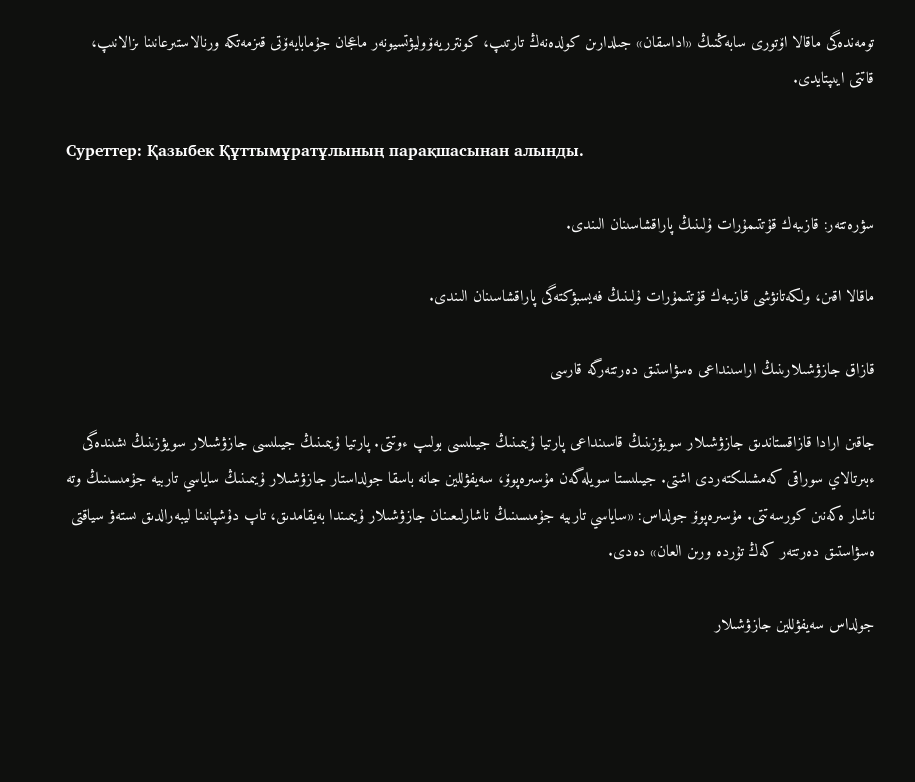تومەندەگى ماقالا اۆتورى سابەڭنىڭ «اداسقان» جىلدارىن كولدەنەڭ تارتىپ، كونترريەۆوليۋتسيونەر ماعجان جۇمابايەۆتى قىزمەتكە ورنالاستىرعانىنا ىزالانىپ، قاتتى ايىپتايدى.

Суреттер: Қазыбек Құттымұратұлының парақшасынан алынды.

سۋرەتتەر: قازىبەك قۇتتىمۇرات ۇلىنىڭ پاراقشاسىنان الىندى.

ماقالا اقىن، ولكەتانۋشى قازىبەك قۇتتىمۇرات ۇلىنىڭ فەيسبۋكتەگى پاراقشاسىنان الىندى.

قازاق جازۋشىلارىنىڭ اراسىنداعى ەسۋاستىق دەرتتەرگە قارسى

جاقىن ارادا قازاقستاندىق جازۋشىلار سويۋزىنىڭ قاسىنداعى پارتيا ۇيىمىنىڭ جيىلىسى بولىپ ءوتتى. پارتيا ۇيىمىنىڭ جيىلىسى جازۋشىلار سويۋزىنىڭ ىشىندەگى ءبىرتالاي سوراقى كەمشىلىكتەردى اشتى. جيىلىستا سويلەگەن مۇسىرەپوۆ، سەيفۋللين جانە باسقا جولداستار جازۋشىلار ۇيىمىنىڭ ساياسي تاربيە جۇمىسىنىڭ وتە ناشار ەكەنىن كورسەتتى. مۇسىرەپوۆ جولداس: «ساياسي تاربيە جۇمىسىنىڭ ناشارلىعىنان جازۋشىلار ۇيىمىندا بەيقامدىق، تاپ دۇشپانىنا ليبەرالدىق ىستەۋ سياقتى ەسۋاستىق دەرتتەر كەڭ تۇردە ورىن العان» دەدى.

جولداس سەيفۋللين جازۋشىلار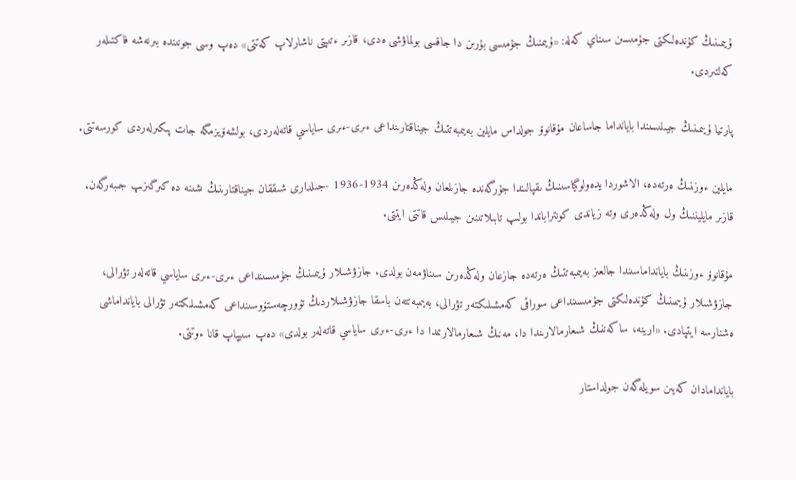ۇيىمىنىڭ كۇندەلىكتى جۇمىسىن سىناي كەلە: «ۇيىمنىڭ جۇمىسى بۇرىن دا جاقسى بولماۋشى ەدى، قازىر ءتىپتى ناشارلاپ كەتتى» دەپ وسى جونىندە بىرنەشە فاكتىلەر كەلتىردى.

پارتيا ۇيىمىنىڭ جيىلىسىندا بايانداما جاساعان مۇقانوۆ جولداس مايلين بەيىمبەتتىڭ جيناقتارىنداعى ءىرى-ءىرى ساياسي قاتەلەردى، بولشەۆيزمگە جات پىكىرلەردى كورسەتتى.

مايلين ءوزىنىڭ ەرتەدە، الاشوردا يدەولوگياسىنىڭ ىقپالىندا جۇرگەندە جازىلعان ولەڭدەرىن 1934-1936 -جىلدارى شىققان جيناقتارىنىڭ ىشىنە دە كىرگىزىپ جىبەرگەن. قازىر مايليننىڭ ول ولەڭدەرى وتە زياندى كونتراباندا بولىپ تابىلاتىنىن جيىلىس قاتتى ايتتى.

مۇقانوۆ ءوزىنىڭ بايانداماسىندا جالعىز بەيىمبەتتىڭ ەرتەدە جازعان ولەڭدەرىن سىناۋمەن بولدى. جازۋشىلار ۇيىمىنىڭ جۇمىسىنداعى ءىرى-ءىرى ساياسي قاتەلەر تۋرالى، جازۋشىلار ۇيىمىنىڭ كۇندەلىكتى جۇمىسىنداعى سوراقى كەمشىلىكتەر تۋرالى، بەيىمبەتتەن باسقا جازۋشىلاردىڭ تۆورچەستۆوسىنداعى كەمشىلىكتەر تۋرالى بايانداماشى ەشنارسە ايتپادى. «ارينە، ساكەننىڭ شىعارمالارىندا دا، مەنىڭ شىعارمالارىمدا دا ءىرى-ءىرى ساياسي قاتەلەر بولدى» دەپ سىيپاپ قانا ءوتتى.

باياندامادان كەيىن سويلەگەن جولداستار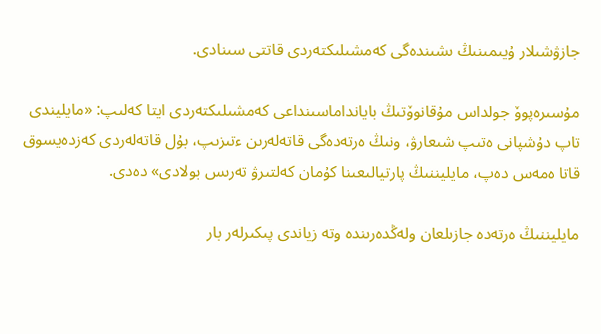جازۋشىلار ۇيىمىنىڭ ىشىندەگى كەمشىلىكتەردى قاتتى سىنادى.

مۇسىرەپوۆ جولداس مۇقانوۆتىڭ بايانداماسىنداعى كەمشىلىكتەردى ايتا كەلىپ: «مايليندى تاپ دۇشپانى ەتىپ شىعارۋ، ونىڭ ەرتەدەگى قاتەلەرىن ءتىزىپ، بۇل قاتەلەردى كەزدەيسوق قاتا ەمەس دەپ، مايليننىڭ پارتيالىعىنا كۇمان كەلتىرۋ تەرىس بولادى» دەدى.

مايليننىڭ ەرتەدە جازىلعان ولەڭدەرىندە وتە زياندى پىكىرلەر بار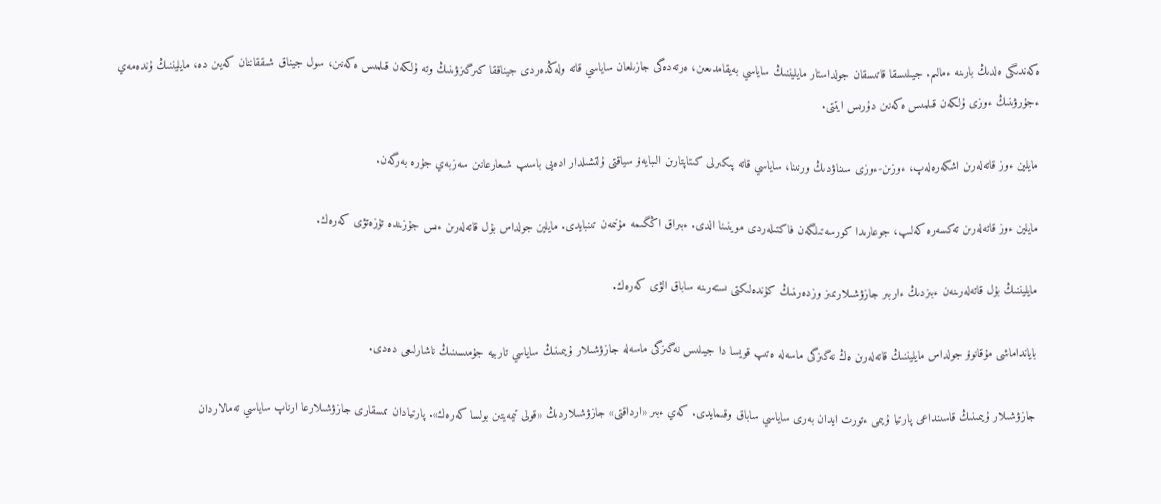ەكەندىگى ەلدىڭ بارىنە ءمالىم. جيىلىسقا قاتىسقان جولداستار مايليننىڭ ساياسي بەيقامدىعىن، ەرتەدەگى جازىلعان ساياسي قاتە ولەڭدەردى جيناققا كىرگىزۋىنىڭ وتە ۇلكەن قىلمىس ەكەنىن، سول جيناق شىققاننان كەيىن دە، مايليننىڭ ۇندەمەي ءجۇرۋىنىڭ ءوزى ۇلكەن قىلمىس ەكەنىن دۇرىس ايتتى.

مايلين ءوز قاتەلەرىن اشكەرەلەپ، ءوزىن-ءوزى سىناۋدىڭ ورنىنا، ساياسي قاتە پىكىرلى كىتاپتارىن الىبايەۆ سياقتى ۇلتشىلدار ادەيى باسىپ شىعارعانىن سەزبەي جۇرە بەرگەن.

مايلين ءوز قاتەلەرىن تەكسەرە كەلىپ، جوعارىدا كورسەتىلگەن فاكتىلەردى موينىنا الدى. ءبىراق اڭگىمە مۇنىمەن تىنبايدى. مايلين جولداس بۇل قاتەلەرىن ءىس جۇزىندە تۇزەتۋى كەرەك.

مايليننىڭ بۇل قاتەلەرىنەن ءبىزدىڭ ءاربىر جازۋشىلارىمىز وزدەرىنىڭ كۇندەلىكتى ىستەرىنە ساباق الۋى كەرەك.

بايانداماشى مۇقانوۆ جولداس مايليننىڭ قاتەلەرىن ەڭ نەگىزگى ماسەلە ەتىپ قويسا دا جيىلىس نەگىزگى ماسەلە جازۋشىلار ۇيىمىنىڭ ساياسي تاربيە جۇمىسىنىڭ ناشارلىعى دەدى.

جازۋشىلار ۇيىمىنىڭ قاسىنداعى پارتيا ۇيىمى ءتورت ايدان بەرى ساياسي ساباق وقىمايدى. كەي ءبىر «ارداقتى» جازۋشىلاردىڭ «قولى تيمەيتىن بولسا كەرەك». پارتيادان تىسقارى جازۋشىلارعا ارناپ ساياسي تەمالاردان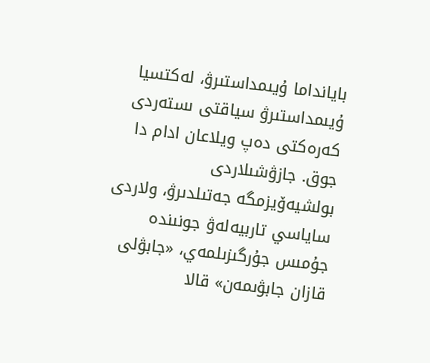بايانداما ۇيىمداستىرۋ، لەكتسيا ۇيىمداستىرۋ سياقتى ىستەردى كەرەكتى دەپ ويلاعان ادام دا جوق. جازۋشىلاردى بولشيەۆيزمگە جەتىلدىرۋ، ولاردى ساياسي تاربيەلەۋ جونىندە جۇمىس جۇرگىزىلمەي، «جابۋلى قازان جابۋىمەن» قالا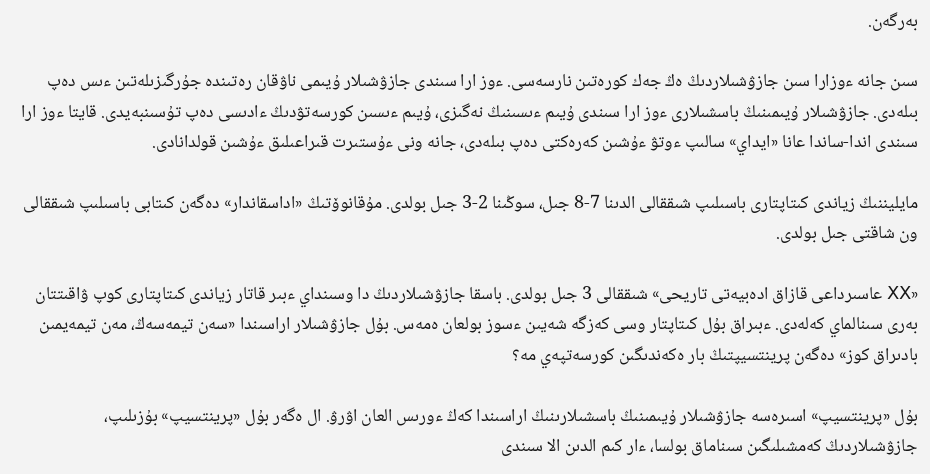بەرگەن.

سىن جانە ءوزارا سىن جازۋشىلاردىڭ ەڭ جەك كورەتىن نارسەسى. ءوز ارا سىندى جازۋشىلار ۇيىمى ناۋقان رەتىندە جۇرگىزىلەتىن ءىس دەپ بىلەدى. جازۋشىلار ۇيىمىنىڭ باسشىلارى ءوز ارا سىندى ۇيىم ءىسىنىڭ نەگىزى، ۇيىم ءىسىن كورسەتۋدىڭ ءادىسى دەپ تۇسىنبەيدى. قايتا ءوز ارا سىندى اندا-ساندا عانا «ايداي» سالىپ ءوتۋ ءۇشىن كەرەكتى دەپ بىلەدى، جانە ونى ءۇستىرت قىراعىلىق ءۇشىن قولدانادى.

مايليننىڭ زياندى كىتاپتارى باسىلىپ شىققالى الدىنا 7-8 جىل، سوڭىنا 2-3 جىل بولدى. مۇقانوۆتىڭ «اداسقاندار» دەگەن كىتابى باسىلىپ شىققالى ون شاقتى جىل بولدى.

«ⅩⅩ عاسىرداعى قازاق ادەبيەتى تاريحى» شىققالى 3 جىل بولدى. باسقا جازۋشىلاردىڭ دا وسىنداي ءبىر قاتار زياندى كىتاپتارى كوپ ۋاقىتتان بەرى سىنالماي كەلەدى. ءبىراق بۇل كىتاپتار وسى كەزگە شەيىن ءسوز بولعان ەمەس. بۇل جازۋشىلار اراسىندا «سەن تيمەسەڭ، مەن تيمەيمىن بادىراق كوز» دەگەن پرينتسيپتىڭ بار ەكەندىگىن كورسەتپەي مە؟

بۇل «پرينتسيپ» اسىرەسە جازۋشىلار ۇيىمىنىڭ باسشىلارىنىڭ اراسىندا كەڭ ءورىس العان اۋرۋ. ال ەگەر بۇل «پرينتسيپ» بۇزىلىپ، جازۋشىلاردىڭ كەمشىلىگىن سىناماق بولسا، ءار كىم الدىن الا سىندى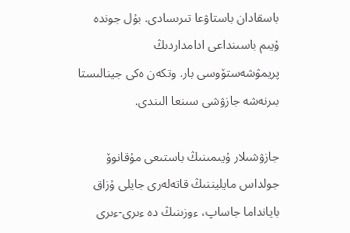باسقادان باستاۋعا تىرىسادى. بۇل جوندە ۇيىم باسىنداعى ادامداردىڭ پريمۋشەستۆوسى بار. وتكەن ەكى جينالىستا بىرنەشە جازۋشى سىنعا الىندى.

جازۋشىلار ۇيىمىنىڭ باستىعى مۇقانوۆ جولداس مايليننىڭ قاتەلەرى جايلى ۇزاق بايانداما جاساپ، ءوزىنىڭ دە ءىرى-ءىرى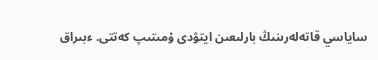ساياسي قاتەلەرىنىڭ بارلىعىن ايتۋدى ۇمىتىپ كەتتى. ءبىراق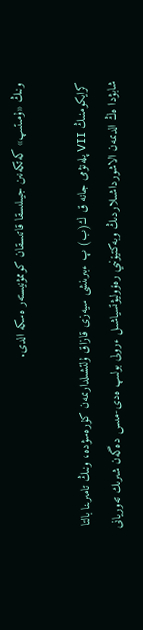ونىڭ «ۇمىتىپ» كەتكەنىن جيىلىسقا قاتىسقان كوممۋنيستەر ەسكە الدى.

كرايكومنىڭ VII پلەنۋمى جانە ق ك(ب) پ ءبىرىنشى سيەزى قازاق ۇلتشىلدارىمەن كۇرەسۋدە، ونىڭ تامىرىنا بالتا شابۋدا ەڭ الدىمەن الاشورداشىلاردىڭ وبەكتيۆنىي رەۆوليۋتسياشىل ءرولى بولىپ ەدى-مىس دەگەن شىرىك تەوريانى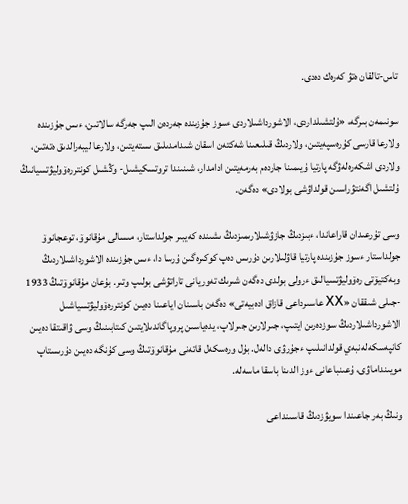تاس-تالقان ەتۋ كەرەك دەدى.

سونىمەن بىرگە، «ۇلتشىلداردى، الاشورداشىلاردى ءسوز جۇزىندە جەردەن الىپ جەرگە سالاتىن، ءىس جۇزىندە ولارعا قارسى كۇرەسپەيتىن، ولاردىڭ قىلىعىنا شەكتەن اسقان شىدامدىلىق ىستەيتىن، ولارعا ليبەرالدىق ەتەتىن، ولاردى اشكەرەلەۋگە پارتيا ۇيىمىنا جاردەم بەرمەيتىن ادامدار، شىنىندا تروتسكيشىل- وڭشىل كونتررەۆوليۋتسيانىڭ ۇلتشىل اگەنتۋراسىن قولداۋشى بولادى» دەگەن.

وسى تۇرعىدان قاراعاندا، ءبىزدىڭ جازۋشىلارىمىزدىڭ ىشىندە كەيبىر جولداستار، مىسالى مۇقانوۆ، توعجانوۆ جولداستار ءسوز جۇزىندە پارتيا قاۋلىلارىن دۇرىس دەپ كوكىرەگىن ۇرسا دا، ءىس جۇزىندە الاشورداشىلاردىڭ وبەكتيۆتى رەۆوليۋتسيالىق ءرولى بولدى دەگەن شىرىك تەوريانى تاراتۋشى بولىپ وتىر. بۇعان مۇقانوۆتىڭ 1933 -جىلى شىققان «ⅩⅩ عاسىرداعى قازاق ادەبيەتى» دەگەن باسىنان اياعىنا دەيىن كونتررەۆوليۋتسياشىل الاشورداشىلاردىڭ سوزدەرىن ايتىپ، جىرلارىن جىرلاپ، يدەياسىن پروپاگاندىلايتىن كىتابىنىڭ وسى ۋاقىتقا دەيىن كانپەسكەلەنبەي قولدانىلىپ ءجۇرۋى دالەل. بۇل ورەسكەل قاتەنى مۇقانوۆتىڭ وسى كۇنگە دەيىن دۇرىستاپ مويىنداماۋى، ۇعىنباعانى ءوز الدىنا باسقا ماسەلە.

ونىڭ بەر جاعىندا سويۋزدىڭ قاسىنداعى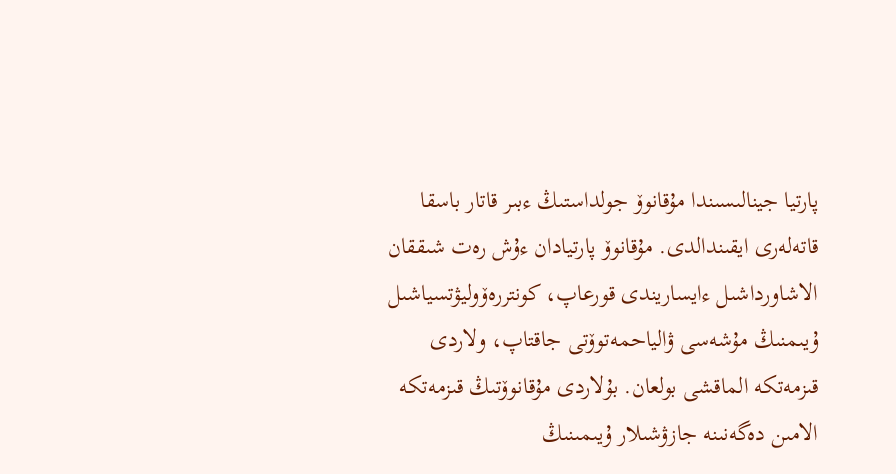پارتيا جينالىسىندا مۇقانوۆ جولداستىڭ ءبىر قاتار باسقا قاتەلەرى ايقىندالدى. مۇقانوۆ پارتيادان ءۇش رەت شىققان الاشاورداشىل ءايساريندى قورعاپ، كونتررەۆوليۋتسياشىل ۇيىمنىڭ مۇشەسى ۋالياحمەتوۆتى جاقتاپ، ولاردى قىزمەتكە الماقشى بولعان. بۇلاردى مۇقانوۆتىڭ قىزمەتكە الامىن دەگەنىنە جازۋشىلار ۇيىمىنىڭ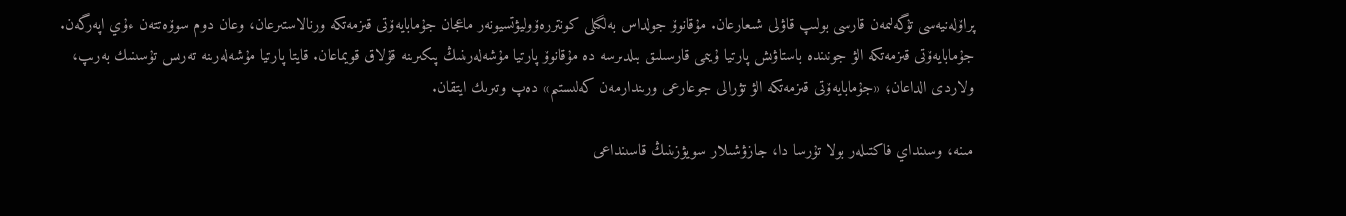پراۆلەنيەسى تۇگەلىمەن قارسى بولىپ قاۋلى شىعارعان. مۇقانوۆ جولداس بەلگىلى كونتررەۆوليۋتسيونەر ماعجان جۇمابايەۆتى قىزمەتكە ورنالاستىرعان، وعان دوم سوۆەتتەن ءۇي اپەرگەن. جۇمابايەۆتى قىزمەتكە الۋ جونىندە باستاۋىش پارتيا ۇيىمى قارسىلىق بىلدىرسە دە مۇقانوۆ پارتيا مۇشەلەرىنىڭ پىكىرىنە قۇلاق قويماعان. قايتا پارتيا مۇشەلەرىنە تەرىس تۇسىنىك بەرىپ، ولاردى الداعان؛ «جۇمابايەۆتى قىزمەتكە الۋ تۋرالى جوعارعى ورىندارمەن كەلىستىم» دەپ وتىرىك ايتقان.

مىنە، وسىنداي فاكتىلەر بولا تۇرسا دا، جازۋشىلار سويۋزىنىڭ قاسىنداعى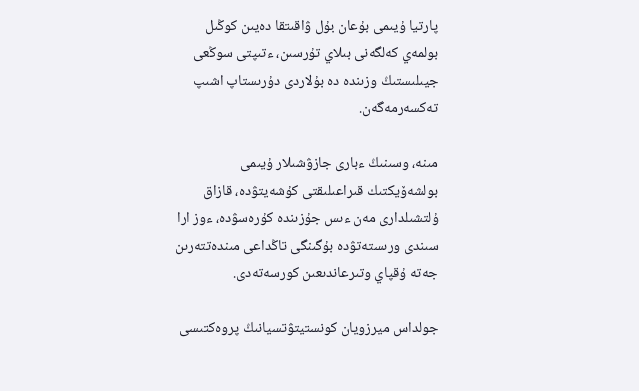پارتيا ۇيىمى بۇعان بۇل ۋاقىتقا دەيىن كوڭىل بولمەي كەلگەنى بىلاي تۇرسىن، ءتىپتى سوڭعى جيىلىستىڭ وزىندە دە بۇلاردى دۇرىستاپ اشىپ تەكسەرمەگەن.

مىنە، وسىنىڭ ءبارى جازۋشىلار ۇيىمى بولشەۆيكتىك قىراعىلىقتى كۇشەيتۋدە، قازاق ۇلتشىلدارى مەن ءىس جۇزىندە كۇرەسۋدە، ءوز ارا سىندى ورىستەتۋدە بۇگىنگى تاڭداعى مىندەتتەرىن جەتە ۇقپاي وتىرعاندىعىن كورسەتەدى.

جولداس ميرزويان كونستيتۋتسيانىڭ پروەكتىسى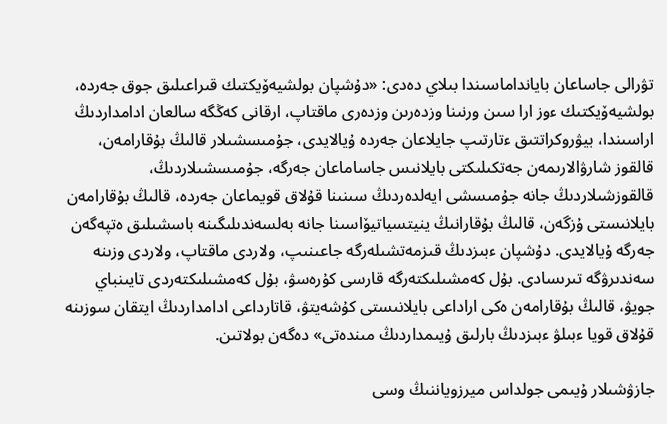تۋرالى جاساعان بايانداماسىندا بىلاي دەدى: «دۇشپان بولشيەۆيكتىك قىراعىلىق جوق جەردە، بولشيەۆيكتىك ءوز ارا سىن ورنىنا وزدەرىن وزدەرى ماقتاپ، ارقانى كەڭگە سالعان ادامداردىڭ اراسىندا، بيۋروكراتتىق ءتارتىپ جايلاعان جەردە ۇيالايدى، جۇمىسشىلار قالىڭ بۇقارامەن، قالقوز شارۋالارىمەن جەتكىلىكتى بايلانىس جاساماعان جەرگە، جۇمىسشىلاردىڭ، قالقوزشىلاردىڭ جانە جۇمىسشى ايەلدەردىڭ سىنىنا قۇلاق قويماعان جەردە، قالىڭ بۇقارامەن بايلانىستى ۇزگەن، قالىڭ بۇقارانىڭ ينيتسياتيۆاسىنا جانە بەلسەندىلىگىنە باسشىلىق ەتپەگەن جەرگە ۇيالايدى. دۇشپان ءبىزدىڭ قىزمەتشىلەرگە جاعىنىپ، ولاردى ماقتاپ، ولاردى وزىنە سەندىرۋگە تىرىسادى. بۇل كەمشىلىكتەرگە قارسى كۇرەسۋ، بۇل كەمشىلىكتەردى تايىنباي جويۋ، قالىڭ بۇقارامەن ەكى اراداعى بايلانىستى كۇشەيتۋ، قاتارداعى ادامداردىڭ ايتقان سوزىنە قۇلاق قويا ءبىلۋ ءبىزدىڭ بارلىق ۇيىمداردىڭ مىندەتى» دەگەن بولاتىن.

جازۋشىلار ۇيىمى جولداس ميرزوياننىڭ وسى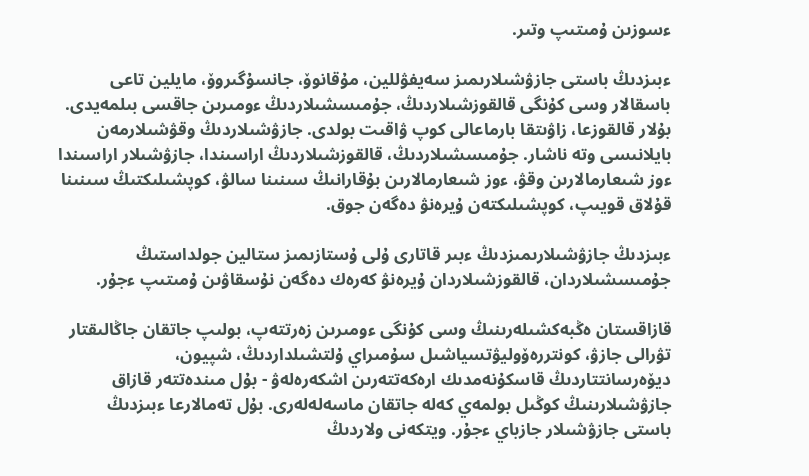ءسوزىن ۇمىتىپ وتىر.

ءبىزدىڭ باستى جازۋشىلارىمىز سەيفۋللين، مۇقانوۆ، جانسۇگىروۆ، مايلين تاعى باسقالار وسى كۇنگى قالقوزشىلاردىڭ، جۇمىسشىلاردىڭ ءومىرىن جاقسى بىلمەيدى. بۇلار قالقوزعا، زاۋىتقا بارماعالى كوپ ۋاقىت بولدى. جازۋشىلاردىڭ وقۋشىلارمەن بايلانىسى وتە ناشار. جۇمىسشىلاردىڭ، قالقوزشىلاردىڭ اراسىندا، جازۋشىلار اراسىندا ءوز شىعارمالارىن وقۋ، ءوز شىعارمالارىن بۇقارانىڭ سىنىنا سالۋ، كوپشىلىكتىڭ سىنىنا قۇلاق قويىپ، كوپشىلىكتەن ۇيرەنۋ دەگەن جوق.

ءبىزدىڭ جازۋشىلارىمىزدىڭ ءبىر قاتارى ۇلى ۇستازىمىز ستالين جولداستىڭ جۇمىسشىلاردان، قالقوزشىلاردان ۇيرەنۋ كەرەك دەگەن نۇسقاۋىن ۇمىتىپ ءجۇر.

قازاقستان ەڭبەكشىلەرىنىڭ وسى كۇنگى ءومىرىن زەرتتەپ، بولىپ جاتقان جاڭالىقتار تۋرالى جازۋ، كونتررەۆوليۋتسياشىل سۇمىراي ۇلتشىلداردىڭ، شپيون، ديۆەرسانتتاردىڭ قاسكۇنەمدىك ارەكەتتەرىن اشكەرەلەۋ - بۇل مىندەتتەر قازاق جازۋشىلارىنىڭ كوڭىل بولمەي كەلە جاتقان ماسەلەلەرى. بۇل تەمالارعا ءبىزدىڭ باستى جازۋشىلار جازباي ءجۇر. ويتكەنى ولاردىڭ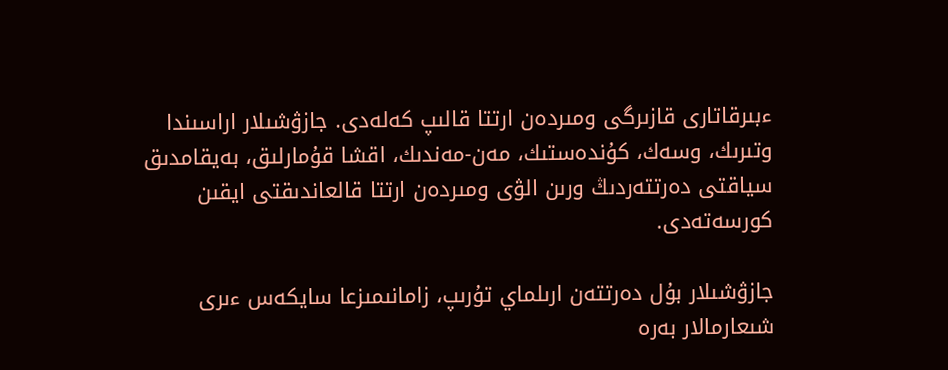ءبىرقاتارى قازىرگى ومىردەن ارتتا قالىپ كەلەدى. جازۋشىلار اراسىندا وتىرىك، وسەك، كۇندەستىك، مەن-مەندىك، اقشا قۇمارلىق، بەيقامدىق سياقتى دەرتتەردىڭ ورىن الۋى ومىردەن ارتتا قالعاندىقتى ايقىن كورسەتەدى.

جازۋشىلار بۇل دەرتتەن ارىلماي تۇرىپ، زامانىمىزعا سايكەس ءىرى شىعارمالار بەرە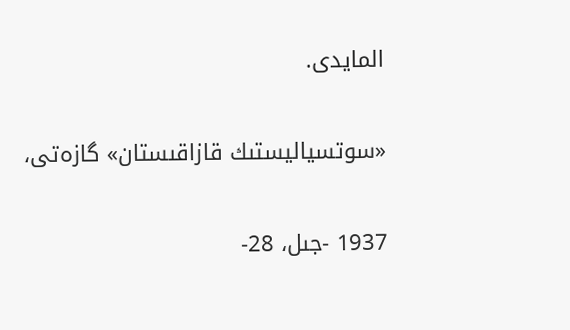المايدى.

«سوتسياليستىك قازاقىستان» گازەتى،

1937 -جىل، 28-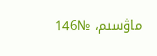ماۋسىم، №146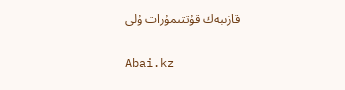قازىبەك قۇتتىمۇرات ۇلى

Abai.kz